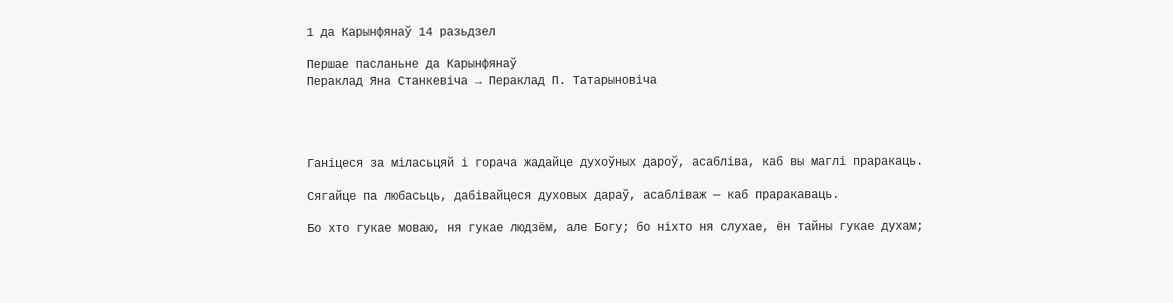1 да Карынфянаў 14 разьдзел

Першае пасланьне да Карынфянаў
Пераклад Яна Станкевіча → Пераклад П. Татарыновіча




Ганіцеся за міласьцяй і горача жадайце духоўных дароў, асабліва, каб вы маглі праракаць.

Сягайце па любасьць, дабівайцеся духовых дараў, асабліваж — каб праракаваць.

Бо хто гукае моваю, ня гукае людзём, але Богу; бо ніхто ня слухае, ён тайны гукае духам;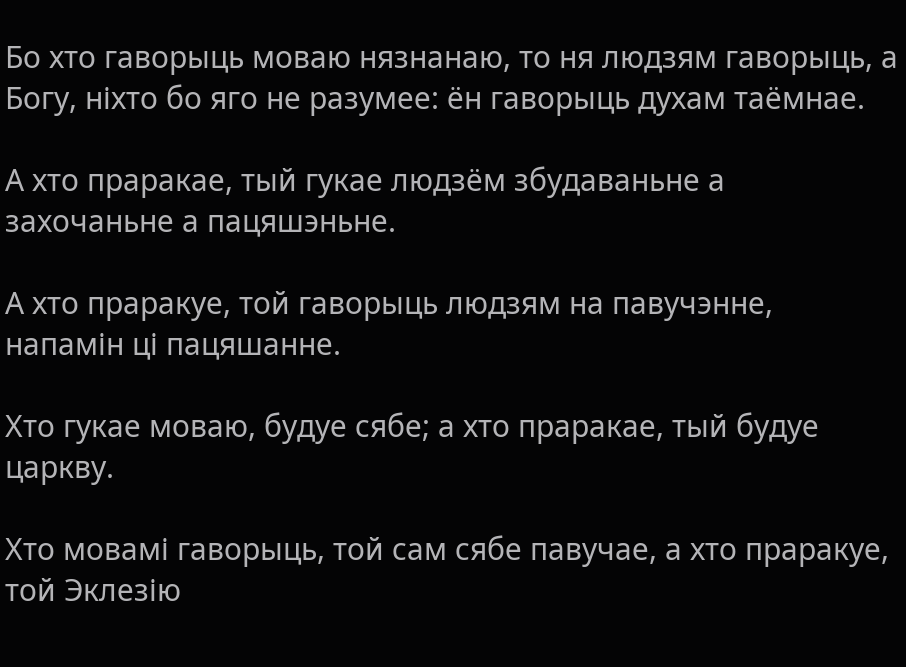Бо хто гаворыць моваю нязнанаю, то ня людзям гаворыць, а Богу, ніхто бо яго не разумее: ён гаворыць духам таёмнае.

А хто праракае, тый гукае людзём збудаваньне а захочаньне а пацяшэньне.

А хто праракуе, той гаворыць людзям на павучэнне, напамін ці пацяшанне.

Хто гукае моваю, будуе сябе; а хто праракае, тый будуе царкву.

Хто мовамі гаворыць, той сам сябе павучае, а хто праракуе, той Эклезію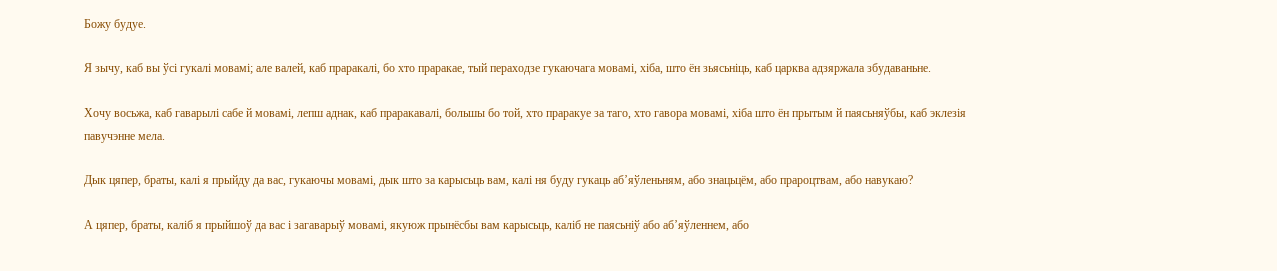Божу будуе.

Я зычу, каб вы ўсі гукалі мовамі; але валей, каб праракалі, бо хто праракае, тый пераходзе гукаючага мовамі, хіба, што ён зьясьніць, каб царква адзяржала збудаваньне.

Хочу восьжа, каб гаварылі сабе й мовамі, лепш аднак, каб праракавалі, большы бо той, хто праракуе за таго, хто гавора мовамі, хіба што ён прытым й паясьняўбы, каб эклезія павучэнне мела.

Дык цяпер, браты, калі я прыйду да вас, гукаючы мовамі, дык што за карысьць вам, калі ня буду гукаць аб’яўленьням, або знацьцём, або прароцтвам, або навукаю?

А цяпер, браты, каліб я прыйшоў да вас і загаварыў мовамі, якуюж прынёсбы вам карысьць, каліб не паясьніў або аб’яўленнем, або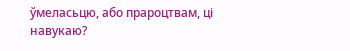ўмеласьцю, або прароцтвам, ці навукаю?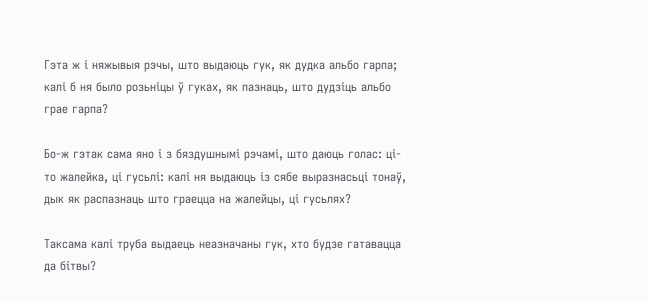Гэта ж і няжывыя рэчы, што выдаюць гук, як дудка альбо гарпа; калі б ня было розьніцы ў гуках, як пазнаць, што дудзіць альбо грае гарпа?

Бо-ж гэтак сама яно і з бяздушнымі рэчамі, што даюць голас: ці-то жалейка, ці гусьлі: калі ня выдаюць із сябе выразнасьці тонаў, дык як распазнаць што граецца на жалейцы, ці гусьлях?

Таксама калі труба выдаець неазначаны гук, хто будзе гатавацца да бітвы?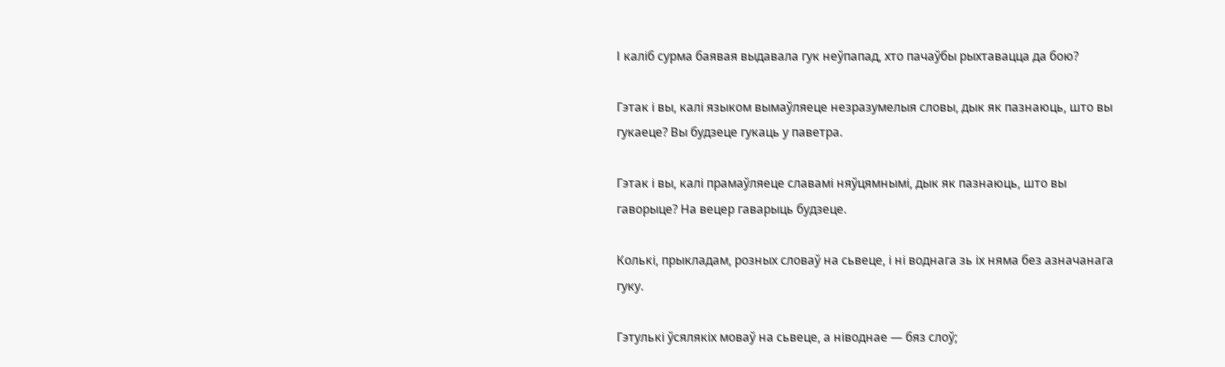І каліб сурма баявая выдавала гук неўпапад, хто пачаўбы рыхтавацца да бою?

Гэтак і вы, калі языком вымаўляеце незразумелыя словы, дык як пазнаюць, што вы гукаеце? Вы будзеце гукаць у паветра.

Гэтак і вы, калі прамаўляеце славамі няўцямнымі, дык як пазнаюць, што вы гаворыце? На вецер гаварыць будзеце.

Колькі, прыкладам, розных словаў на сьвеце, і ні воднага зь іх няма без азначанага гуку.

Гэтулькі ўсялякіх моваў на сьвеце, а ніводнае — бяз слоў;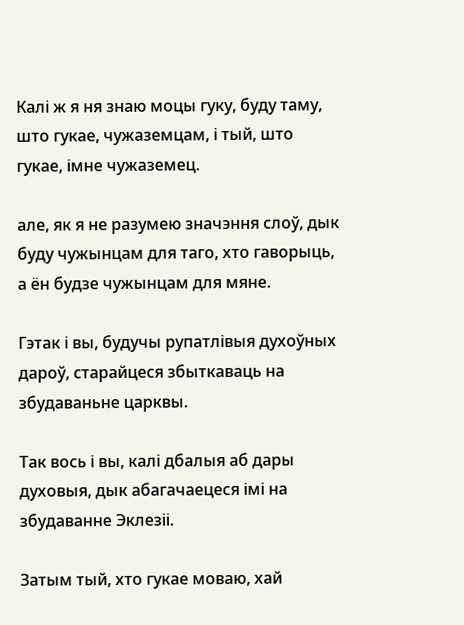Калі ж я ня знаю моцы гуку, буду таму, што гукае, чужаземцам, і тый, што гукае, імне чужаземец.

але, як я не разумею значэння слоў, дык буду чужынцам для таго, хто гаворыць, а ён будзе чужынцам для мяне.

Гэтак і вы, будучы рупатлівыя духоўных дароў, старайцеся збыткаваць на збудаваньне царквы.

Так вось і вы, калі дбалыя аб дары духовыя, дык абагачаецеся імі на збудаванне Эклезіі.

Затым тый, хто гукае моваю, хай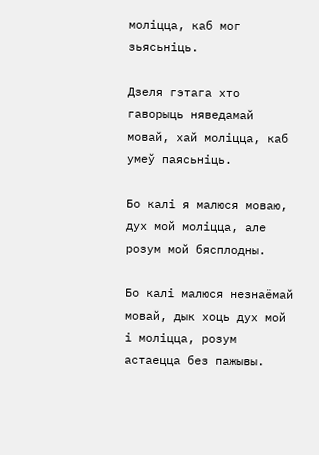моліцца, каб мог зьясьніць.

Дзеля гэтага хто гаворыць няведамай мовай, хай моліцца, каб умеў паясьніць.

Бо калі я малюся моваю, дух мой моліцца, але розум мой бясплодны.

Бо калі малюся незнаёмай мовай, дык хоць дух мой і моліцца, розум астаецца без пажывы.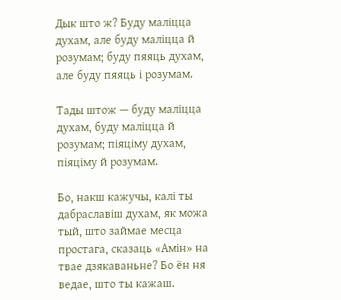Дык што ж? Буду маліцца духам, але буду маліцца й розумам; буду пяяць духам, але буду пяяць і розумам.

Тады штож — буду маліцца духам, буду маліцца й розумам; піяціму духам, піяціму й розумам.

Бо, накш кажучы, калі ты дабраславіш духам, як можа тый, што займае месца простага, сказаць «Амін» на твае дзякаваньне? Бо ён ня ведае, што ты кажаш.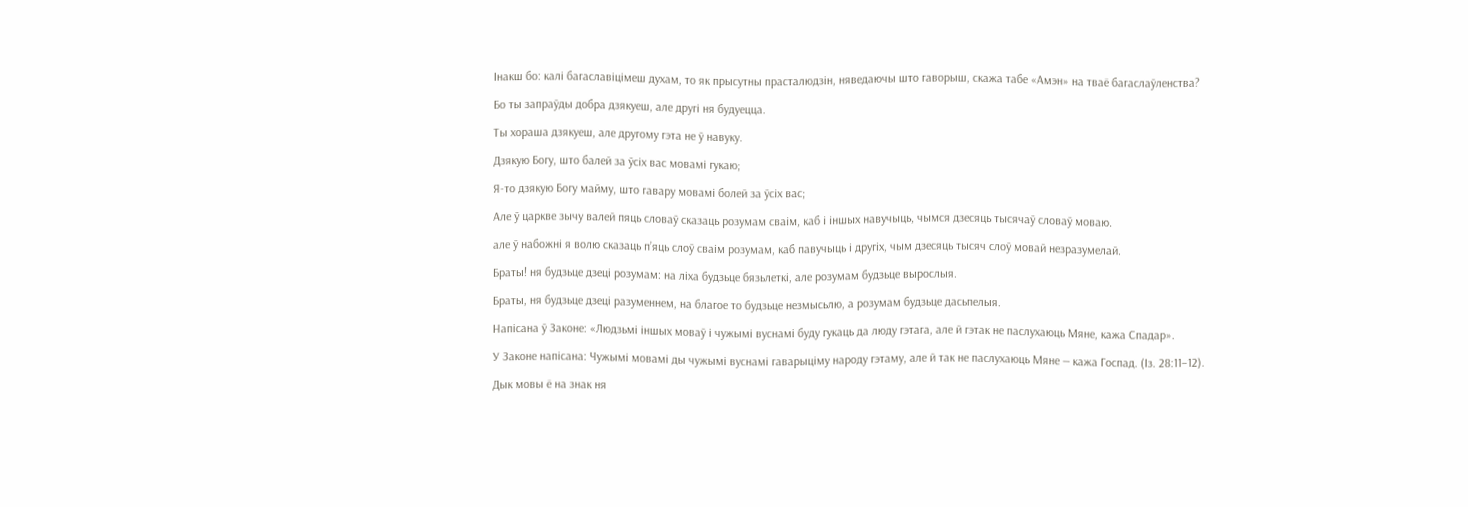Інакш бо: калі багаславіцімеш духам, то як прысутны прасталюдзін, няведаючы што гаворыш, скажа табе «Амэн» на тваё багаслаўленства?

Бо ты запраўды добра дзякуеш, але другі ня будуецца.

Ты хораша дзякуеш, але другому гэта не ў навуку.

Дзякую Богу, што балей за ўсіх вас мовамі гукаю;

Я-то дзякую Богу майму, што гавару мовамі болей за ўсіх вас;

Але ў царкве зычу валей пяць словаў сказаць розумам сваім, каб і іншых навучыць, чымся дзесяць тысячаў словаў моваю.

але ў набожні я волю сказаць п’яць слоў сваім розумам, каб павучыць і другіх, чым дзесяць тысяч слоў мовай незразумелай.

Браты! ня будзьце дзеці розумам: на ліха будзьце бязьлеткі, але розумам будзьце вырослыя.

Браты, ня будзьце дзеці разуменнем, на благое то будзьце незмысьлю, а розумам будзьце дасьпелыя.

Напісана ў Законе: «Людзьмі іншых моваў і чужымі вуснамі буду гукаць да люду гэтага, але й гэтак не паслухаюць Мяне, кажа Спадар».

У Законе напісана: Чужымі мовамі ды чужымі вуснамі гаварыціму народу гэтаму, але й так не паслухаюць Мяне — кажа Госпад. (Із. 28:11−12).

Дык мовы ё на знак ня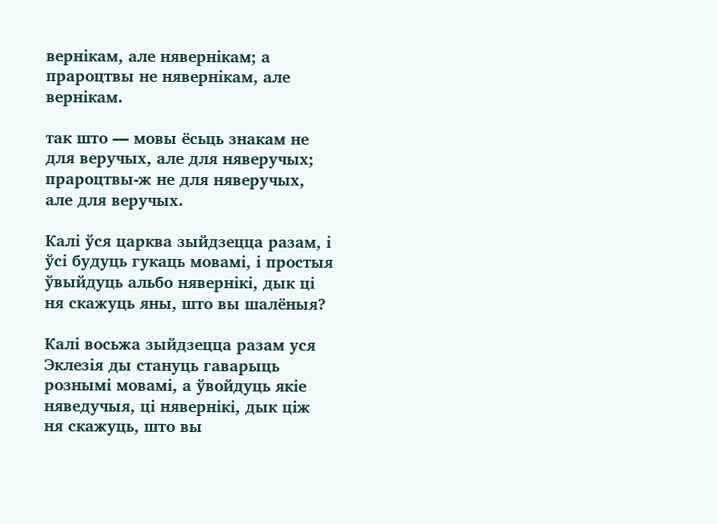вернікам, але нявернікам; а прароцтвы не нявернікам, але вернікам.

так што — мовы ёсьць знакам не для веручых, але для няверучых; прароцтвы-ж не для няверучых, але для веручых.

Калі ўся царква зыйдзецца разам, і ўсі будуць гукаць мовамі, і простыя ўвыйдуць альбо нявернікі, дык ці ня скажуць яны, што вы шалёныя?

Калі восьжа зыйдзецца разам уся Эклезія ды стануць гаварыць рознымі мовамі, а ўвойдуць якіе няведучыя, ці нявернікі, дык ціж ня скажуць, што вы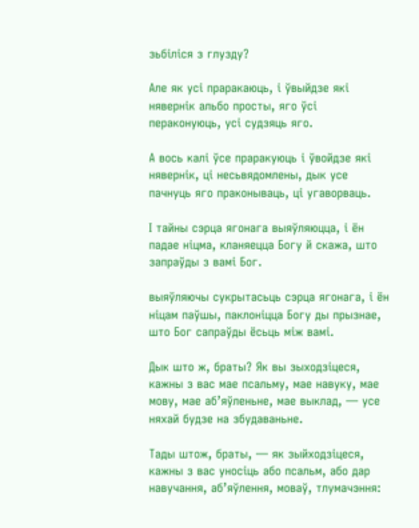зьбіліся з глузду?

Але як усі праракаюць, і ўвыйдзе які нявернік альбо просты, яго ўсі пераконуюць, усі судзяць яго.

А вось калі ўсе праракуюць і ўвойдзе які нявернік, ці несьвядомлены, дык усе пачнуць яго праконываць, ці угаворваць.

І тайны сэрца ягонага выяўляюцца, і ён падае ніцма, кланяецца Богу й скажа, што запраўды з вамі Бог.

выяўляючы сукрытасьць сэрца ягонага, і ён ніцам паўшы, паклоніцца Богу ды прызнае, што Бог сапраўды ёсьць між вамі.

Дык што ж, браты? Як вы зыходзіцеся, кажны з вас мае псальму, мае навуку, мае мову, мае аб’яўленьне, мае выклад, — усе няхай будзе на збудаваньне.

Тады штож, браты, — як зыйходзіцеся, кажны з вас уносіць або псальм, або дар навучання, аб’яўлення, моваў, тлумачэння: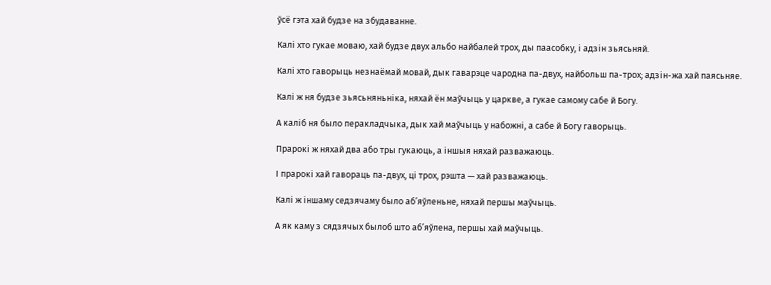ўсё гэта хай будзе на збудаванне.

Калі хто гукае моваю, хай будзе двух альбо найбалей трох, ды паасобку, і адзін зьясьняй.

Калі хто гаворыць незнаёмай мовай, дык гаварэце чародна па-двух, найбольш па-трох; адзін-жа хай паясьняе.

Калі ж ня будзе зьясьняньніка, няхай ён маўчыць у царкве, а гукае самому сабе й Богу.

А каліб ня было перакладчыка, дык хай маўчыць у набожні, а сабе й Богу гаворыць.

Прарокі ж няхай два або тры гукаюць, а іншыя няхай разважаюць.

І прарокі хай гавораць па-двух, ці трох, рэшта — хай разважаюць.

Калі ж іншаму седзячаму было аб’яўленьне, няхай першы маўчыць.

А як каму з сядзячых былоб што аб’яўлена, першы хай маўчыць.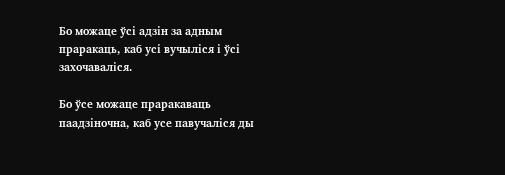Бо можаце ўсі адзін за адным праракаць, каб усі вучыліся і ўсі захочаваліся.

Бо ўсе можаце праракаваць паадзіночна, каб усе павучаліся ды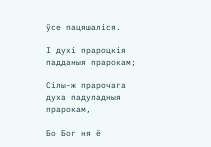ўсе пацяшаліся.

І духі прароцкія падданыя прарокам;

Сілы-ж прарочага духа падуладныя прарокам,

Бо Бог ня ё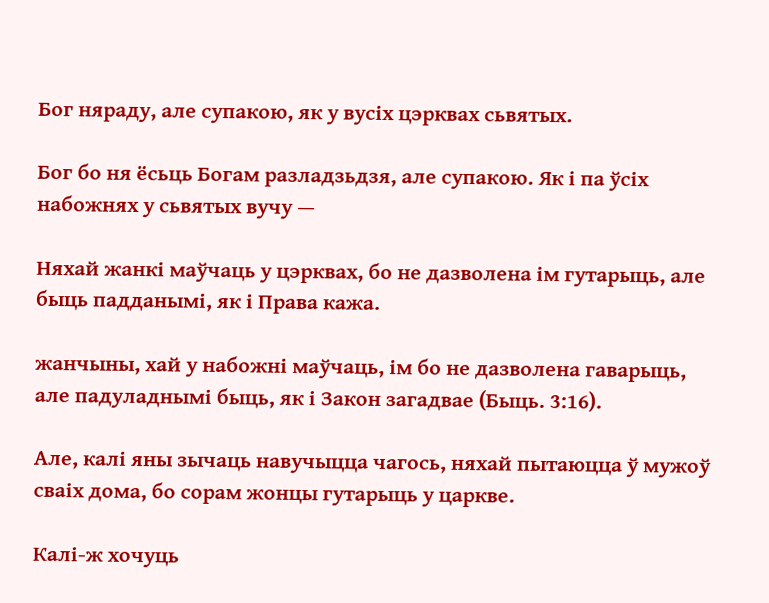Бог няраду, але супакою, як у вусіх цэрквах сьвятых.

Бог бо ня ёсьць Богам разладзьдзя, але супакою. Як і па ўсіх набожнях у сьвятых вучу —

Няхай жанкі маўчаць у цэрквах, бо не дазволена ім гутарыць, але быць падданымі, як і Права кажа.

жанчыны, хай у набожні маўчаць, ім бо не дазволена гаварыць, але падуладнымі быць, як і Закон загадвае (Быць. 3:16).

Але, калі яны зычаць навучыцца чагось, няхай пытаюцца ў мужоў сваіх дома, бо сорам жонцы гутарыць у царкве.

Калі-ж хочуць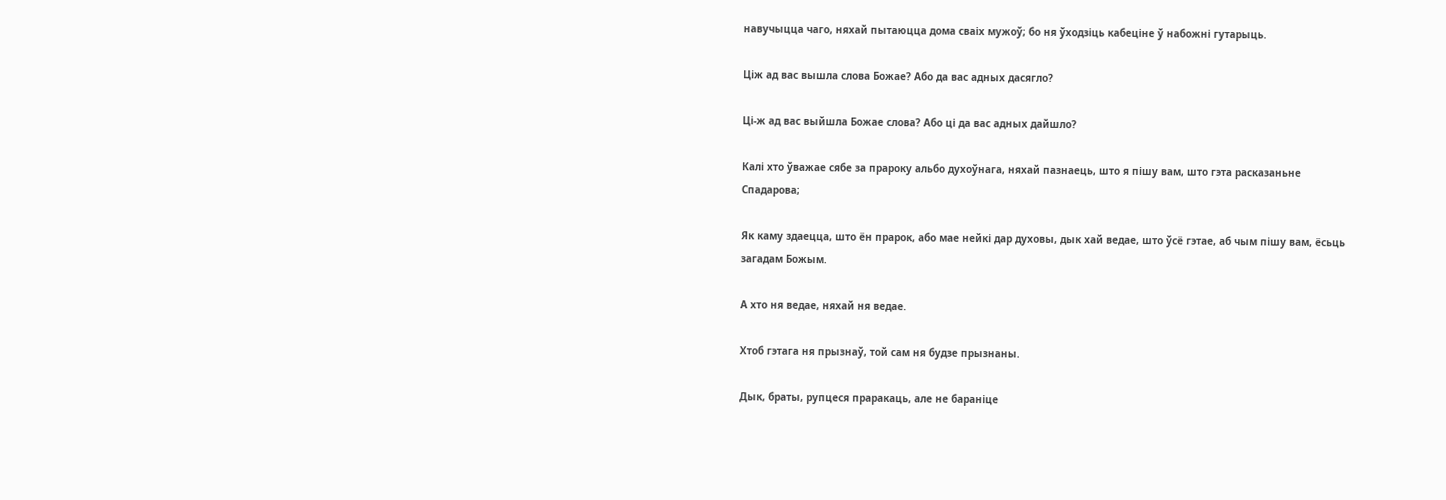навучыцца чаго, няхай пытаюцца дома сваіх мужоў; бо ня ўходзіць кабеціне ў набожні гутарыць.

Ціж ад вас вышла слова Божае? Або да вас адных дасягло?

Ці-ж ад вас выйшла Божае слова? Або ці да вас адных дайшло?

Калі хто ўважае сябе за прароку альбо духоўнага, няхай пазнаець, што я пішу вам, што гэта расказаньне Спадарова;

Як каму здаецца, што ён прарок, або мае нейкі дар духовы, дык хай ведае, што ўсё гэтае, аб чым пішу вам, ёсьць загадам Божым.

А хто ня ведае, няхай ня ведае.

Хтоб гэтага ня прызнаў, той сам ня будзе прызнаны.

Дык, браты, рупцеся праракаць, але не бараніце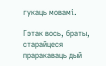гукаць мовамі.

Гэтак вось, браты, старайцеся праракаваць дый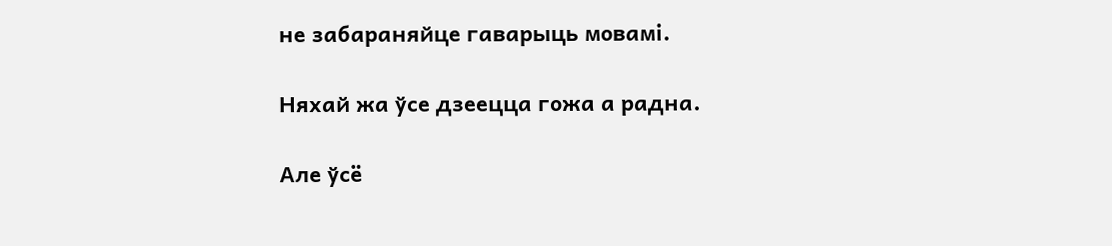не забараняйце гаварыць мовамі.

Няхай жа ўсе дзеецца гожа а радна.

Але ўсё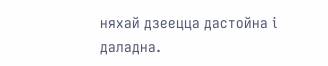няхай дзеецца дастойна і даладна.